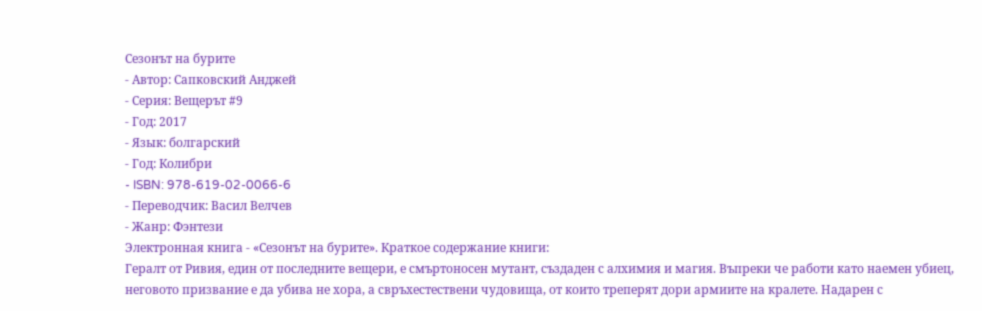Сезонът на бурите
- Автор: Сапковский Анджей
- Серия: Вещерът #9
- Год: 2017
- Язык: болгарский
- Год: Колибри
- ISBN: 978-619-02-0066-6
- Переводчик: Васил Велчев
- Жанр: Фэнтези
Электронная книга - «Сезонът на бурите». Краткое содержание книги:
Гералт от Ривия, един от последните вещери, е смъртоносен мутант, създаден с алхимия и магия. Въпреки че работи като наемен убиец, неговото призвание е да убива не хора, а свръхестествени чудовища, от които треперят дори армиите на кралете. Надарен с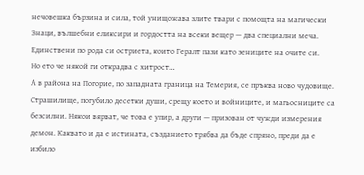нечовешка бързина и сила, той унищожава злите твари с помощта на магически Знаци, вълшебни еликсири и гордостта на всеки вещер — два специални меча. Единствени по рода си остриета, които Гералт пази като зениците на очите си.
Но ето че някой ги открадва с хитрост…
А в района на Погорие, по западната граница на Темерия, се пръква ново чудовище. Страшилище, погубило десетки души, срещу което и войниците, и магьосниците са безсилни. Някои вярват, че това е упир, а други — призован от чужди измерения демон. Каквато и да е истината, създанието трябва да бъде спряно, преди да е избило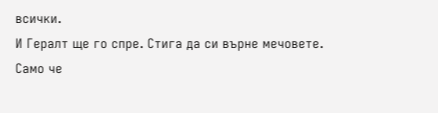всички.
И Гералт ще го спре. Стига да си върне мечовете.
Само че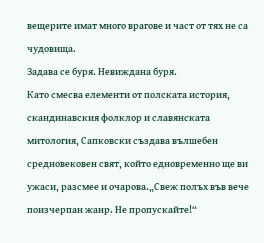вещерите имат много врагове и част от тях не са чудовища.
Задава се буря. Невиждана буря.
Като смесва елементи от полската история, скандинавския фолклор и славянската митология, Сапковски създава вълшебен средновековен свят, който едновременно ще ви ужаси, разсмее и очарова.„Свеж полъх във вече поизчерпан жанр. Не пропускайте!“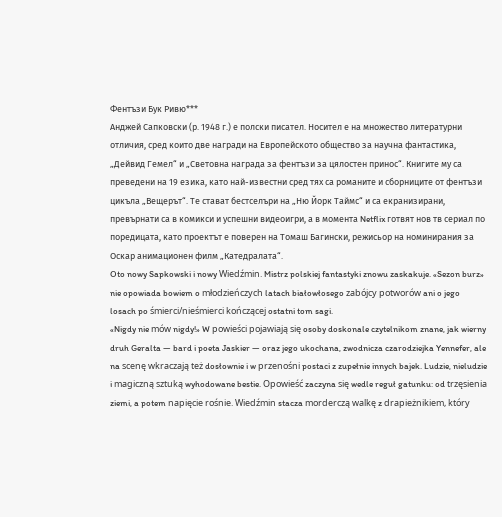Фентъзи Бук Ривю***
Анджей Сапковски (р. 1948 г.) е полски писател. Носител е на множество литературни отличия, сред които две награди на Европейското общество за научна фантастика, „Дейвид Гемел“ и „Световна награда за фентъзи за цялостен принос“. Книгите му са преведени на 19 езика, като най-известни сред тях са романите и сборниците от фентъзи цикъла „Вещерът“. Те стават бестселъри на „Ню Йорк Таймс“ и са екранизирани, превърнати са в комикси и успешни видеоигри, а в момента Netflix готвят нов тв сериал по поредицата, като проектът е поверен на Томаш Багински, режисьор на номинирания за Оскар анимационен филм „Катедралата“.
Oto nowy Sapkowski i nowy Wiedźmin. Mistrz polskiej fantastyki znowu zaskakuje. «Sezon burz» nie opowiada bowiem o młodzieńczych latach białowłosego zabójcy potworów ani o jego losach po śmierci/nieśmierci kończącej ostatni tom sagi.
«Nigdy nie mów nigdy!» W powieści pojawiają się osoby doskonale czytelnikom znane, jak wierny druh Geralta — bard i poeta Jaskier — oraz jego ukochana, zwodnicza czarodziejka Yennefer, ale na scenę wkraczają też dosłownie i w przenośni postaci z zupełnie innych bajek. Ludzie, nieludzie i magiczną sztuką wyhodowane bestie. Opowieść zaczyna się wedle reguł gatunku: od trzęsienia ziemi, a potem napięcie rośnie. Wiedźmin stacza morderczą walkę z drapieżnikiem, który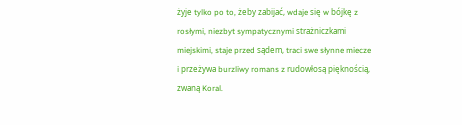żyje tylko po to, żeby zabijać, wdaje się w bójkę z rosłymi, niezbyt sympatycznymi strażniczkami miejskimi, staje przed sądem, traci swe słynne miecze i przeżywa burzliwy romans z rudowłosą pięknością, zwaną Koral.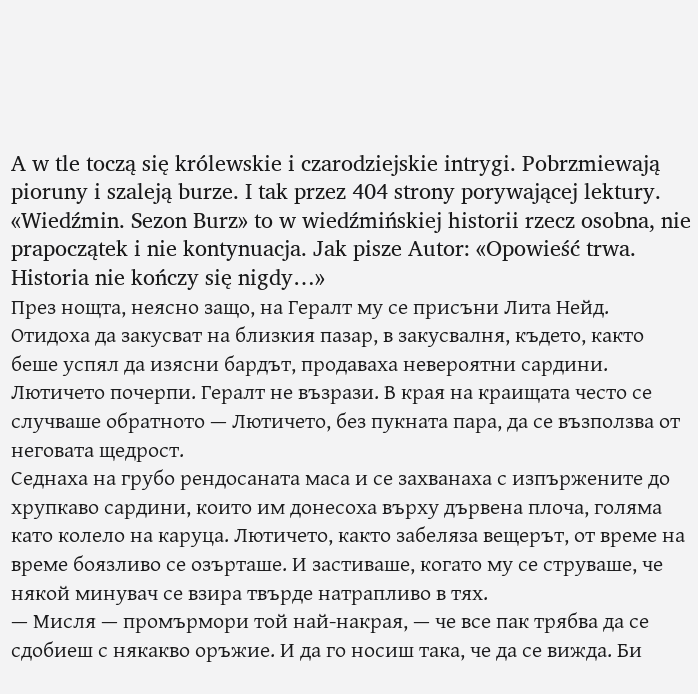A w tle toczą się królewskie i czarodziejskie intrygi. Pobrzmiewają pioruny i szaleją burze. I tak przez 404 strony porywającej lektury.
«Wiedźmin. Sezon Burz» to w wiedźmińskiej historii rzecz osobna, nie prapoczątek i nie kontynuacja. Jak pisze Autor: «Opowieść trwa. Historia nie kończy się nigdy…»
През нощта, неясно защо, на Гералт му се присъни Лита Нейд.
Отидоха да закусват на близкия пазар, в закусвалня, където, както беше успял да изясни бардът, продаваха невероятни сардини. Лютичето почерпи. Гералт не възрази. В края на краищата често се случваше обратното — Лютичето, без пукната пара, да се възползва от неговата щедрост.
Седнаха на грубо рендосаната маса и се захванаха с изпържените до хрупкаво сардини, които им донесоха върху дървена плоча, голяма като колело на каруца. Лютичето, както забеляза вещерът, от време на време боязливо се озърташе. И застиваше, когато му се струваше, че някой минувач се взира твърде натрапливо в тях.
— Мисля — промърмори той най-накрая, — че все пак трябва да се сдобиеш с някакво оръжие. И да го носиш така, че да се вижда. Би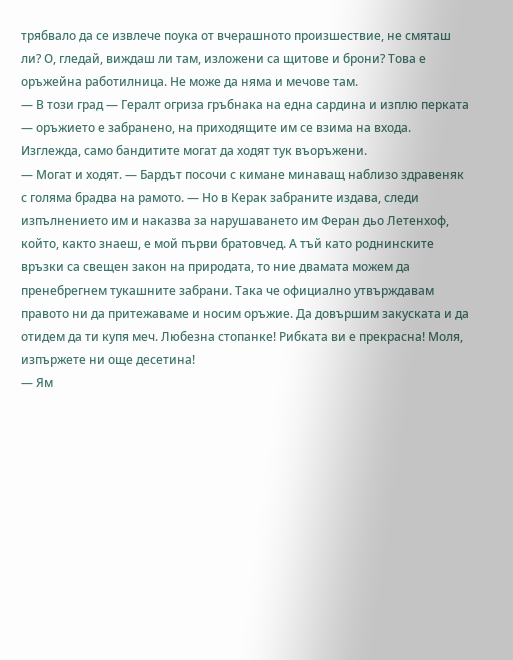трябвало да се извлече поука от вчерашното произшествие, не смяташ ли? О, гледай, виждаш ли там, изложени са щитове и брони? Това е оръжейна работилница. Не може да няма и мечове там.
— В този град — Гералт огриза гръбнака на една сардина и изплю перката — оръжието е забранено, на приходящите им се взима на входа. Изглежда, само бандитите могат да ходят тук въоръжени.
— Могат и ходят. — Бардът посочи с кимане минаващ наблизо здравеняк с голяма брадва на рамото. — Но в Керак забраните издава, следи изпълнението им и наказва за нарушаването им Феран дьо Летенхоф, който, както знаеш, е мой първи братовчед. А тъй като роднинските връзки са свещен закон на природата, то ние двамата можем да пренебрегнем тукашните забрани. Така че официално утвърждавам правото ни да притежаваме и носим оръжие. Да довършим закуската и да отидем да ти купя меч. Любезна стопанке! Рибката ви е прекрасна! Моля, изпържете ни още десетина!
— Ям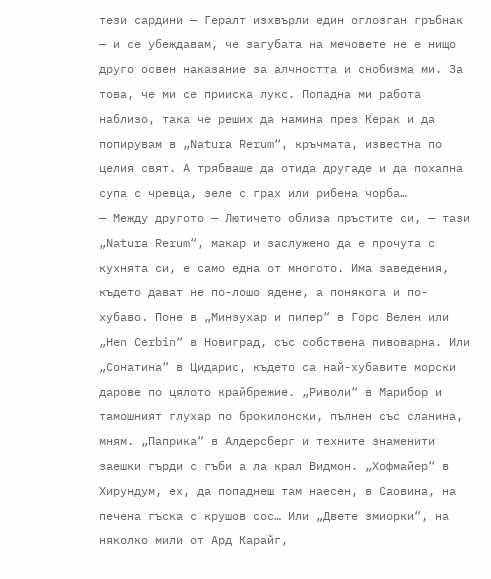тези сардини — Гералт изхвърли един оглозган гръбнак — и се убеждавам, че загубата на мечовете не е нищо друго освен наказание за алчността и снобизма ми. За това, че ми се прииска лукс. Попадна ми работа наблизо, така че реших да намина през Керак и да попирувам в „Natura Rerum“, кръчмата, известна по целия свят. А трябваше да отида другаде и да похапна супа с чревца, зеле с грах или рибена чорба…
— Между другото — Лютичето облиза пръстите си, — тази „Natura Rerum“, макар и заслужено да е прочута с кухнята си, е само една от многото. Има заведения, където дават не по-лошо ядене, а понякога и по-хубаво. Поне в „Минзухар и пипер“ в Горс Велен или „Hen Cerbin“ в Новиград, със собствена пивоварна. Или „Сонатина“ в Цидарис, където са най-хубавите морски дарове по цялото крайбрежие. „Риволи“ в Марибор и тамошният глухар по брокилонски, пълнен със сланина, мням. „Паприка“ в Алдерсберг и техните знаменити заешки гърди с гъби а ла крал Видмон. „Хофмайер“ в Хирундум, ех, да попаднеш там наесен, в Саовина, на печена гъска с крушов сос… Или „Двете змиорки“, на няколко мили от Ард Карайг,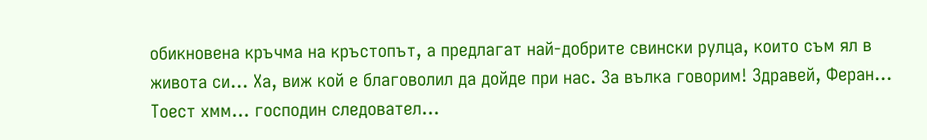обикновена кръчма на кръстопът, а предлагат най-добрите свински рулца, които съм ял в живота си… Ха, виж кой е благоволил да дойде при нас. За вълка говорим! Здравей, Феран… Тоест хмм… господин следовател…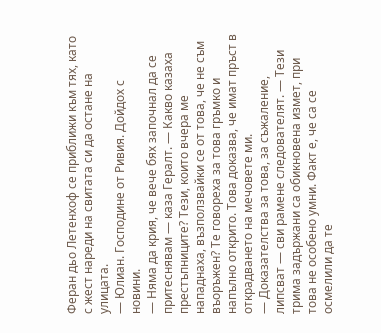Феран дьо Летенхоф се приближи към тях, като с жест нареди на свитата си да остане на улицата.
— Юлиан. Господине от Ривия. Дойдох с новини.
— Няма да крия, че вече бях започнал да се притеснявам — каза Гералт. — Какво казаха престъпниците? Тези, които вчера ме нападнаха, възползвайки се от това, че не съм въоръжен? Те говореха за това гръмко и напълно открито. Това доказва, че имат пръст в открадването на мечовете ми.
— Доказателства за това, за съжаление, липсват — сви рамене следователят. — Тези трима задържани са обикновена измет, при това не особено умни. Факт е, че са се осмелили да те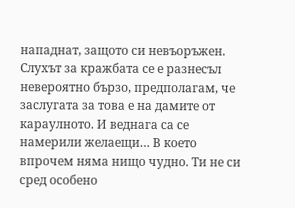нападнат, защото си невъоръжен. Слухът за кражбата се е разнесъл невероятно бързо, предполагам, че заслугата за това е на дамите от караулното. И веднага са се намерили желаещи… В което впрочем няма нищо чудно. Ти не си сред особено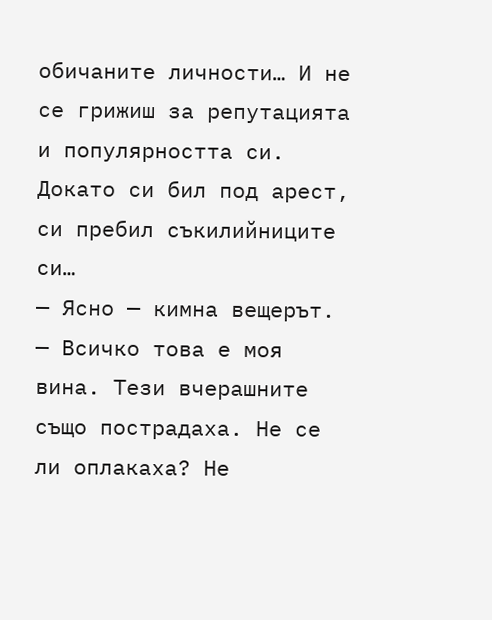обичаните личности… И не се грижиш за репутацията и популярността си. Докато си бил под арест, си пребил съкилийниците си…
— Ясно — кимна вещерът. — Всичко това е моя вина. Тези вчерашните също пострадаха. Не се ли оплакаха? Не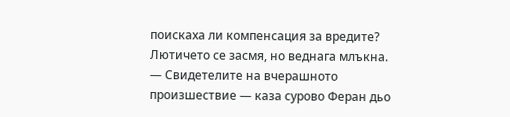поискаха ли компенсация за вредите?
Лютичето се засмя, но веднага млъкна.
— Свидетелите на вчерашното произшествие — каза сурово Феран дьо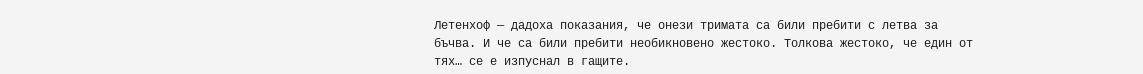Летенхоф — дадоха показания, че онези тримата са били пребити с летва за бъчва. И че са били пребити необикновено жестоко. Толкова жестоко, че един от тях… се е изпуснал в гащите.